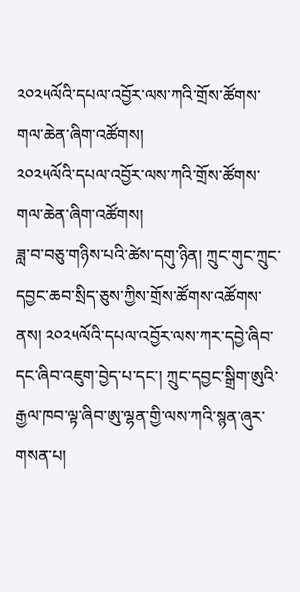༢༠༢༥ལོའི་དཔལ་འབྱོར་ལས་ཀའི་གྲོས་ཚོགས་གལ་ཆེན་ཞིག་འཚོགས།
༢༠༢༥ལོའི་དཔལ་འབྱོར་ལས་ཀའི་གྲོས་ཚོགས་གལ་ཆེན་ཞིག་འཚོགས།
ཟླ་བ་བཅུ་གཉིས་པའི་ཚེས་དགུ་ཉིན། ཀྲུང་གུང་ཀྲུང་དབྱང་ཆབ་སྲིད་ཅུས་ཀྱིས་གྲོས་ཚོགས་འཚོགས་ནས། ༢༠༢༥ལོའི་དཔལ་འབྱོར་ལས་ཀར་དབྱེ་ཞིབ་དང་ཞིབ་འཇུག་བྱེད་པ་དང་། ཀྲུང་དབྱང་སྒྲིག་ཨུའི་རྒྱལ་ཁབ་ལྟ་ཞིབ་ཨུ་ལྷན་གྱི་ལས་ཀའི་སྙན་ཞུར་གསན་པ།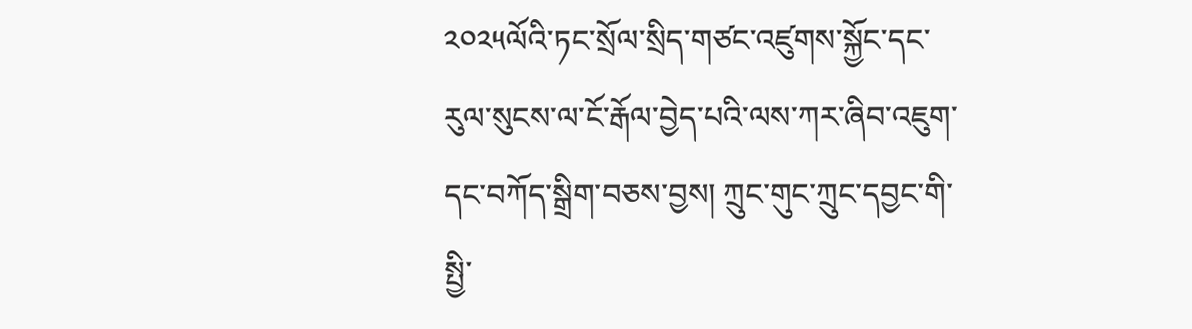༢༠༢༥ལོའི་ཏང་སྲོལ་སྲིད་གཙང་འཛུགས་སྐྱོང་དང་རུལ་སུངས་ལ་ངོ་རྒོལ་བྱེད་པའི་ལས་ཀར་ཞིབ་འཇུག་དང་བཀོད་སྒྲིག་བཅས་བྱས། ཀྲུང་གུང་ཀྲུང་དབྱང་གི་སྤྱི་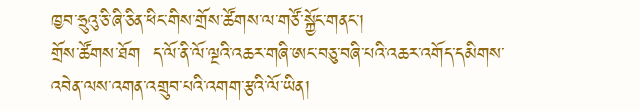ཁྱབ་ཧྲུའུ་ཅི་ཞི་ཅིན་ཕིང་གིས་གྲོས་ཚོགས་ལ་གཙོ་སྐྱོང་གནང་།
གྲོས་ཚོགས་ཐོག  ད་ལོ་ནི་ལོ་ལྔའི་འཆར་གཞི་ཨང་བཅུ་བཞི་པའི་འཆར་འགོད་དམིགས་འབེན་ལས་འགན་འགྲུབ་པའི་འགག་རྩའི་ལོ་ཡིན།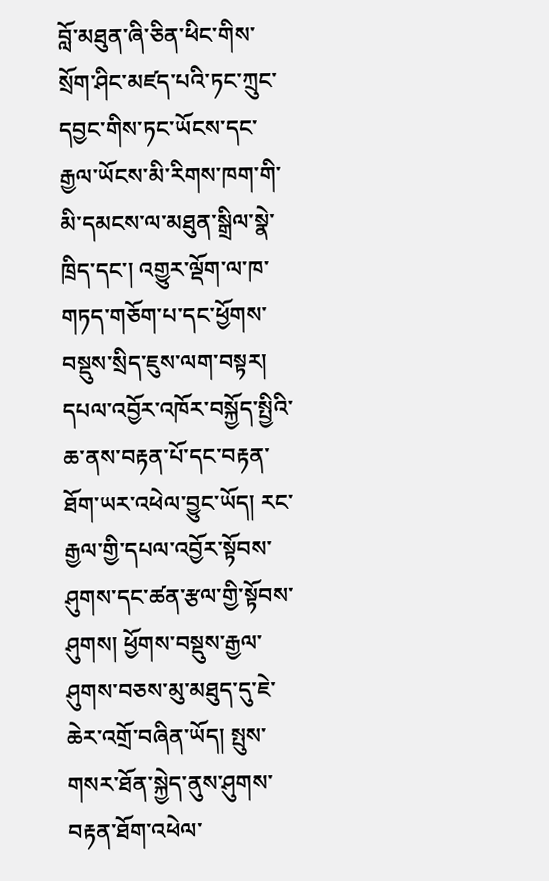བློ་མཐུན་ཞི་ཅིན་ཕིང་གིས་སྲོག་ཤིང་མཛད་པའི་ཏང་ཀྲུང་དབྱང་གིས་ཏང་ཡོངས་དང་རྒྱལ་ཡོངས་མི་རིགས་ཁག་གི་མི་དམངས་ལ་མཐུན་སྒྲིལ་སྣེ་ཁྲིད་དང་། འགྱུར་ལྡོག་ལ་ཁ་གཏད་གཅོག་པ་དང་ཕྱོགས་བསྡུས་སྲིད་ཇུས་ལག་བསྟར། དཔལ་འབྱོར་འཁོར་བསྐྱོད་སྤྱིའི་ཆ་ནས་བརྟན་པོ་དང་བརྟན་ཐོག་ཡར་འཕེལ་བྱུང་ཡོད། རང་རྒྱལ་གྱི་དཔལ་འབྱོར་སྟོབས་ཤུགས་དང་ཚན་རྩལ་གྱི་སྟོབས་ཤུགས། ཕྱོགས་བསྡུས་རྒྱལ་ཤུགས་བཅས་མུ་མཐུད་དུ་ཇེ་ཆེར་འགྲོ་བཞིན་ཡོད། སྤུས་གསར་ཐོན་སྐྱེད་ནུས་ཤུགས་བརྟན་ཐོག་འཕེལ་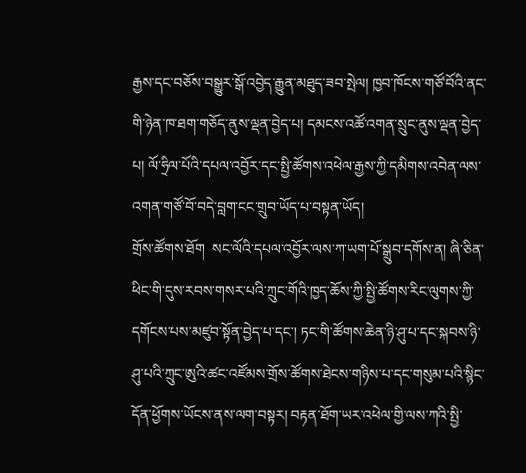རྒྱས་དང་བཅོས་བསྒྱུར་སྒོ་འབྱེད་རྒྱུན་མཐུད་ཟབ་སྤེལ། ཁྱབ་ཁོངས་གཙོ་བོའི་ནང་གི་ཉེན་ཁ་ཐག་གཅོད་ནུས་ལྡན་བྱེད་པ། དམངས་འཚོ་འགན་སྲུང་ནུས་ལྡན་བྱེད་པ། ལོ་ཧྲིལ་པོའི་དཔལ་འབྱོར་དང་སྤྱི་ཚོགས་འཕེལ་རྒྱས་ཀྱི་དམིགས་འབེན་ལས་འགན་གཙོ་བོ་བདེ་བླག་ངང་གྲུབ་ཡོད་པ་བསྟན་ཡོད།
གྲོས་ཚོགས་ཐོག  སང་ལོའི་དཔལ་འབྱོར་ལས་ཀ་ཡག་པོ་སྒྲུབ་དགོས་ན། ཞི་ཅིན་ཕིང་གི་དུས་རབས་གསར་པའི་ཀྲུང་གོའི་ཁྱད་ཆོས་ཀྱི་སྤྱི་ཚོགས་རིང་ལུགས་ཀྱི་དགོངས་པས་མཛུབ་སྟོན་བྱེད་པ་དང་། ཏང་གི་ཚོགས་ཆེན་ཉི་ཤུ་པ་དང་སྐབས་ཉི་ཤུ་པའི་ཀྲུང་ཨུའི་ཚང་འཛོམས་གྲོས་ཚོགས་ཐེངས་གཉིས་པ་དང་གསུམ་པའི་སྙིང་དོན་ཕྱོགས་ཡོངས་ནས་ལག་བསྟར། བརྟན་ཐོག་ཡར་འཕེལ་གྱི་ལས་ཀའི་སྤྱི་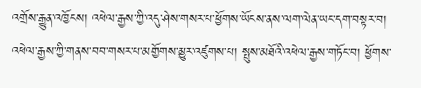འགྲོས་རྒྱུན་འཁྱོངས། འཕེལ་རྒྱས་ཀྱི་འདུ་ཤེས་གསར་པ་ཕྱོགས་ཡོངས་ནས་ལག་ལེན་ཡང་དག་བསྟར་བ། འཕེལ་རྒྱས་ཀྱི་གནས་བབ་གསར་པ་མགྱོགས་མྱུར་འཛུགས་པ། སྤུས་མཐོའི་འཕེལ་རྒྱས་གཏོང་བ། ཕྱོགས་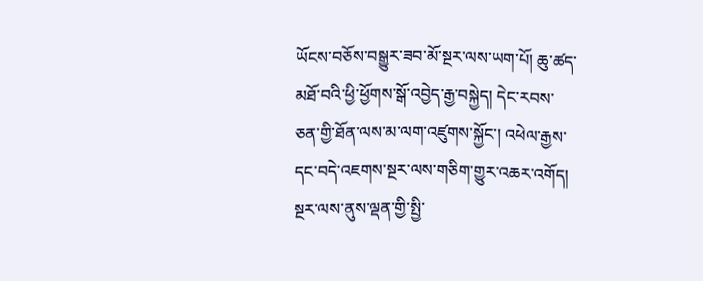ཡོངས་བཅོས་བསྒྱུར་ཟབ་མོ་སྔར་ལས་ཡག་པོ། ཆུ་ཚད་མཐོ་བའི་ཕྱི་ཕྱོགས་སྒོ་འབྱེད་རྒྱ་བསྐྱེད། དེང་རབས་ཅན་གྱི་ཐོན་ལས་མ་ལག་འཛུགས་སྐྱོང་། འཕེལ་རྒྱས་དང་བདེ་འཇགས་སྔར་ལས་གཅིག་གྱུར་འཆར་འགོད། སྔར་ལས་ནུས་ལྡན་གྱི་སྤྱི་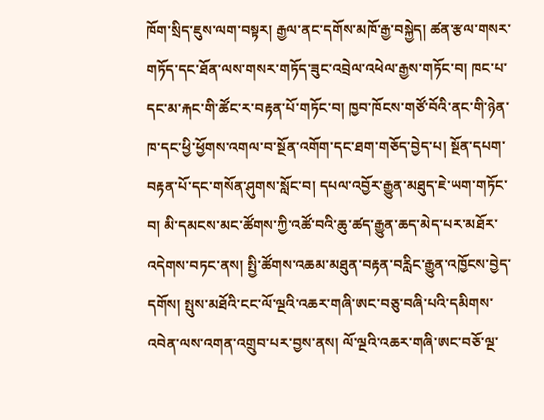ཁོག་སྲིད་ཇུས་ལག་བསྟར། རྒྱལ་ནང་དགོས་མཁོ་རྒྱ་བསྐྱེད། ཚན་རྩལ་གསར་གཏོད་དང་ཐོན་ལས་གསར་གཏོད་ཟུང་འབྲེལ་འཕེལ་རྒྱས་གཏོང་བ། ཁང་པ་དང་མ་རྐང་གི་ཚོང་ར་བརྟན་པོ་གཏོང་བ། ཁྱབ་ཁོངས་གཙོ་བོའི་ནང་གི་ཉེན་ཁ་དང་ཕྱི་ཕྱོགས་འགལ་བ་སྔོན་འགོག་དང་ཐག་གཅོད་བྱེད་པ། སྔོན་དཔག་བརྟན་པོ་དང་གསོན་ཤུགས་སློང་བ། དཔལ་འབྱོར་རྒྱུན་མཐུད་ཇེ་ཡག་གཏོང་བ། མི་དམངས་མང་ཚོགས་ཀྱི་འཚོ་བའི་ཆུ་ཚད་རྒྱུན་ཆད་མེད་པར་མཐོར་འདེགས་བཏང་ནས། སྤྱི་ཚོགས་འཆམ་མཐུན་བརྟན་བརླིང་རྒྱུན་འཁྱོངས་བྱེད་དགོས། སྤུས་མཐོའི་ངང་ལོ་ལྔའི་འཆར་གཞི་ཨང་བཅུ་བཞི་པའི་དམིགས་འབེན་ལས་འགན་འགྲུབ་པར་བྱས་ནས། ལོ་ལྔའི་འཆར་གཞི་ཨང་བཅོ་ལྔ་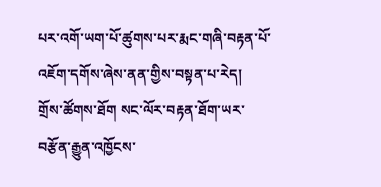པར་འགོ་ཡག་པོ་ཚུགས་པར་རྨང་གཞི་བརྟན་པོ་འཇོག་དགོས་ཞེས་ནན་གྱིས་བསྟན་པ་རེད།
གྲོས་ཚོགས་ཐོག སང་ལོར་བརྟན་ཐོག་ཡར་བརྩོན་རྒྱུན་འཁྱོངས་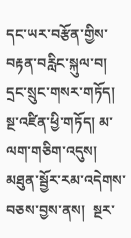དང་ཡར་བརྩོན་གྱིས་བརྟན་བརླིང་སྐུལ་བ། དྲང་སྲུང་གསར་གཏོད། སྔ་འཛིན་ཕྱི་གཏོད། མ་ལག་གཅིག་འདུས། མཐུན་སྦྱོར་རམ་འདེགས་བཅས་བྱས་ནས།  སྔར་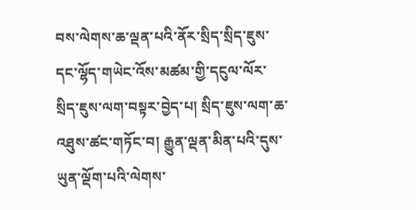བས་ལེགས་ཆ་ལྡན་པའི་ནོར་སྲིད་སྲིད་ཇུས་དང་ལྷོད་གཡེང་འོས་མཚམ་གྱི་དངུལ་ལོར་སྲིད་ཇུས་ལག་བསྟར་བྱེད་པ། སྲིད་ཇུས་ལག་ཆ་འཐུས་ཚང་གཏོང་བ། རྒྱུན་ལྡན་མིན་པའི་དུས་ཡུན་ལྡོག་པའི་ལེགས་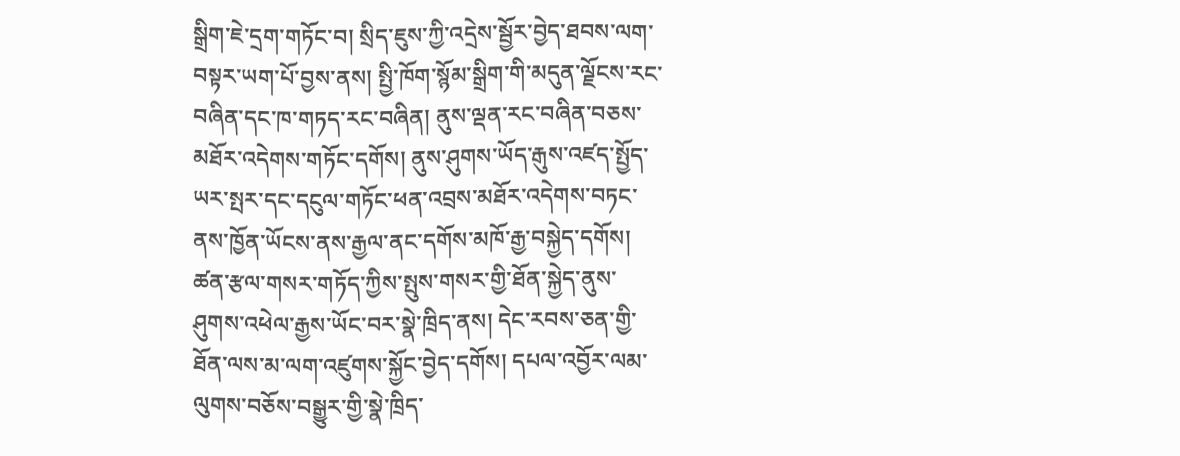སྒྲིག་ཇེ་དྲག་གཏོང་བ། སྲིད་ཇུས་ཀྱི་འདྲེས་སྦྱོར་བྱེད་ཐབས་ལག་བསྟར་ཡག་པོ་བྱས་ནས། སྤྱི་ཁོག་སྙོམ་སྒྲིག་གི་མདུན་ལྗོངས་རང་བཞིན་དང་ཁ་གཏད་རང་བཞིན། ནུས་ལྡན་རང་བཞིན་བཅས་མཐོར་འདེགས་གཏོང་དགོས། ནུས་ཤུགས་ཡོད་རྒུས་འཛད་སྤྱོད་ཡར་སྤར་དང་དངུལ་གཏོང་ཕན་འབྲས་མཐོར་འདེགས་བཏང་ནས་ཁྱོན་ཡོངས་ནས་རྒྱལ་ནང་དགོས་མཁོ་རྒྱ་བསྐྱེད་དགོས། ཚན་རྩལ་གསར་གཏོད་ཀྱིས་སྤུས་གསར་གྱི་ཐོན་སྐྱེད་ནུས་ཤུགས་འཕེལ་རྒྱས་ཡོང་བར་སྣེ་ཁྲིད་ནས། དེང་རབས་ཅན་གྱི་ཐོན་ལས་མ་ལག་འཛུགས་སྐྱོང་བྱེད་དགོས། དཔལ་འབྱོར་ལམ་ལུགས་བཅོས་བསྒྱུར་གྱི་སྣེ་ཁྲིད་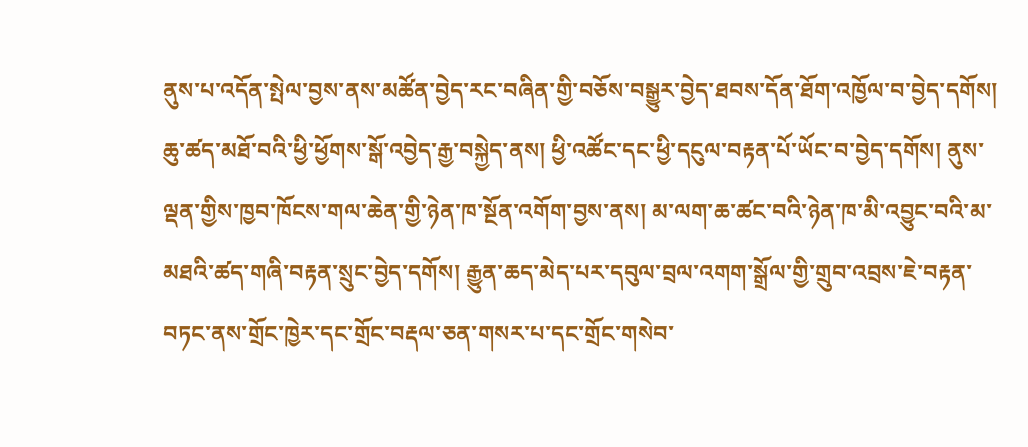ནུས་པ་འདོན་སྤེལ་བྱས་ནས་མཚོན་བྱེད་རང་བཞིན་གྱི་བཅོས་བསྒྱུར་བྱེད་ཐབས་དོན་ཐོག་འཁྱོལ་བ་བྱེད་དགོས། ཆུ་ཚད་མཐོ་བའི་ཕྱི་ཕྱོགས་སྒོ་འབྱེད་རྒྱ་བསྐྱེད་ནས། ཕྱི་འཚོང་དང་ཕྱི་དངུལ་བརྟན་པོ་ཡོང་བ་བྱེད་དགོས། ནུས་ལྡན་གྱིས་ཁྱབ་ཁོངས་གལ་ཆེན་གྱི་ཉེན་ཁ་སྔོན་འགོག་བྱས་ནས། མ་ལག་ཆ་ཚང་བའི་ཉེན་ཁ་མི་འབྱུང་བའི་མ་མཐའི་ཚད་གཞི་བརྟན་སྲུང་བྱེད་དགོས། རྒྱུན་ཆད་མེད་པར་དབུལ་བྲལ་འགག་སྒྲོལ་གྱི་གྲུབ་འབྲས་ཇེ་བརྟན་བཏང་ནས་གྲོང་ཁྱེར་དང་གྲོང་བརྡལ་ཅན་གསར་པ་དང་གྲོང་གསེབ་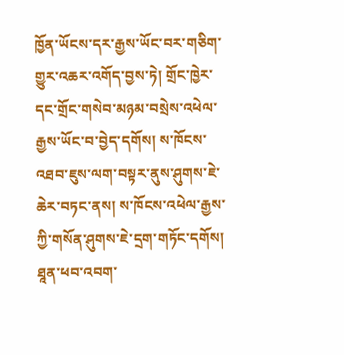ཁྱོན་ཡོངས་དར་རྒྱས་ཡོང་བར་གཅིག་གྱུར་འཆར་འགོད་བྱས་ཏེ། གྲོང་ཁྱེར་དང་གྲོང་གསེབ་མཉམ་བསྲེས་འཕེལ་རྒྱས་ཡོང་བ་བྱེད་དགོས། ས་ཁོངས་འཐབ་ཇུས་ལག་བསྟར་ནུས་ཤུགས་ཇེ་ཆེར་བཏང་ནས། ས་ཁོངས་འཕེལ་རྒྱས་ཀྱི་གསོན་ཤུགས་ཇེ་དྲག་གཏོང་དགོས། ཐཱན་ཕབ་འབག་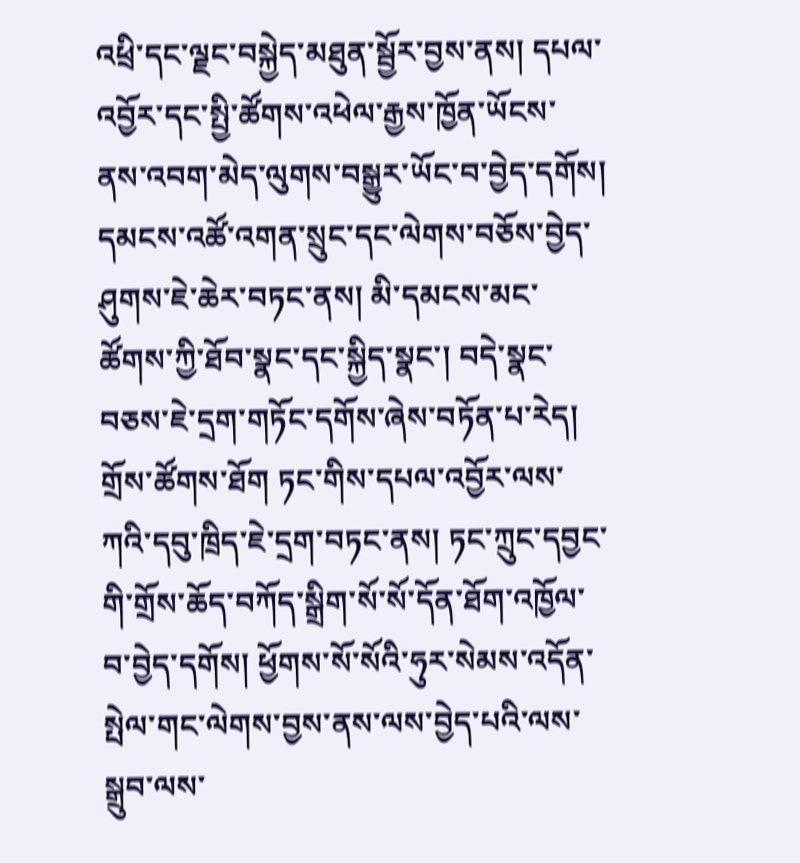འཕྲི་དང་ལྗང་བསྐྱེད་མཐུན་སྦྱོར་བྱས་ནས། དཔལ་འབྱོར་དང་སྤྱི་ཚོགས་འཕེལ་རྒྱས་ཁྱོན་ཡོངས་ནས་འབག་མེད་ལུགས་བསྒྱུར་ཡོང་བ་བྱེད་དགོས། དམངས་འཚོ་འགན་སྲུང་དང་ལེགས་བཅོས་བྱེད་ཤུགས་ཇེ་ཆེར་བཏང་ནས། མི་དམངས་མང་ཚོགས་ཀྱི་ཐོབ་སྣང་དང་སྐྱིད་སྣང་། བདེ་སྣང་བཅས་ཇེ་དྲག་གཏོང་དགོས་ཞེས་བཏོན་པ་རེད།
གྲོས་ཚོགས་ཐོག ཏང་གིས་དཔལ་འབྱོར་ལས་ཀའི་དབུ་ཁྲིད་ཇེ་དྲག་བཏང་ནས། ཏང་ཀྲུང་དབྱང་གི་གྲོས་ཆོད་བཀོད་སྒྲིག་སོ་སོ་དོན་ཐོག་འཁྱོལ་བ་བྱེད་དགོས། ཕྱོགས་སོ་སོའི་ཧུར་སེམས་འདོན་སྤེལ་གང་ལེགས་བྱས་ནས་ལས་བྱེད་པའི་ལས་སྒྲུབ་ལས་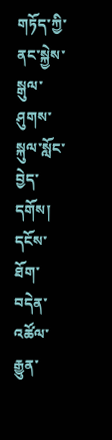གཏོད་ཀྱི་ནང་སྐྱེས་སྒུལ་ཤུགས་སྐུལ་སློང་བྱེད་དགོས། དངོས་ཐོག་བདེན་འཚོལ་རྒྱུན་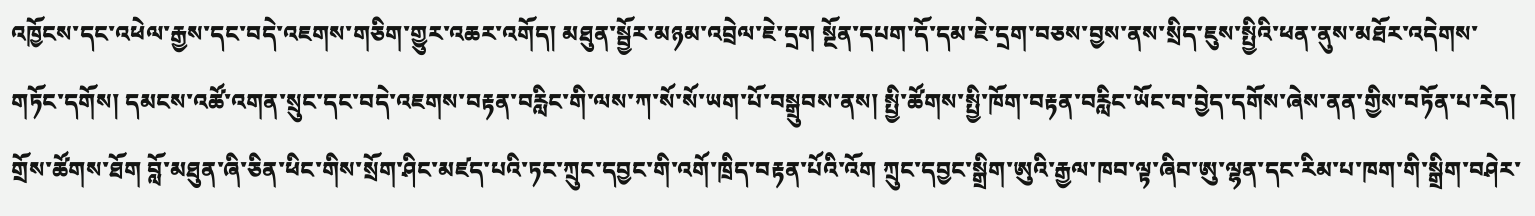འཁྱོངས་དང་འཕེལ་རྒྱས་དང་བདེ་འཇགས་གཅིག་གྱུར་འཆར་འགོད། མཐུན་སྦྱོར་མཉམ་འབྲེལ་ཇེ་དྲག སྔོན་དཔག་དོ་དམ་ཇེ་དྲག་བཅས་བྱས་ནས་སྲིད་ཇུས་སྤྱིའི་ཕན་ནུས་མཐོར་འདེགས་གཏོང་དགོས། དམངས་འཚོ་འགན་སྲུང་དང་བདེ་འཇགས་བརྟན་བརླིང་གི་ལས་ཀ་སོ་སོ་ཡག་པོ་བསྒྲུབས་ནས། སྤྱི་ཚོགས་སྤྱི་ཁོག་བརྟན་བརླིང་ཡོང་བ་བྱེད་དགོས་ཞེས་ནན་གྱིས་བཏོན་པ་རེད།
གྲོས་ཚོགས་ཐོག བློ་མཐུན་ཞི་ཅིན་ཕིང་གིས་སྲོག་ཤིང་མཛད་པའི་ཏང་ཀྲུང་དབྱང་གི་འགོ་ཁྲིད་བརྟན་པོའི་འོག ཀྲུང་དབྱང་སྒྲིག་ཨུའི་རྒྱལ་ཁབ་ལྟ་ཞིབ་ཨུ་ལྷན་དང་རིམ་པ་ཁག་གི་སྒྲིག་བཤེར་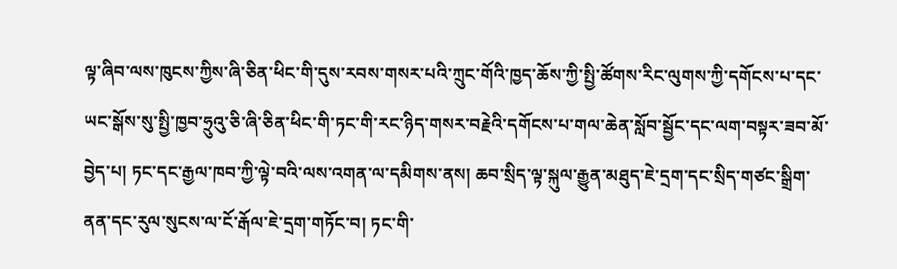ལྟ་ཞིབ་ལས་ཁུངས་ཀྱིས་ཞི་ཅིན་ཕིང་གི་དུས་རབས་གསར་པའི་ཀྲུང་གོའི་ཁྱད་ཆོས་ཀྱི་སྤྱི་ཚོགས་རིང་ལུགས་ཀྱི་དགོངས་པ་དང་ཡང་སྒོས་སུ་སྤྱི་ཁྱབ་ཧྲུའུ་ཅི་ཞི་ཅིན་ཕིང་གི་ཏང་གི་རང་ཉིད་གསར་བརྗེའི་དགོངས་པ་གལ་ཆེན་སློབ་སྦྱོང་དང་ལག་བསྟར་ཟབ་མོ་བྱེད་པ། ཏང་དང་རྒྱལ་ཁབ་ཀྱི་ལྟེ་བའི་ལས་འགན་ལ་དམིགས་ནས། ཆབ་སྲིད་ལྟ་སྐུལ་རྒྱུན་མཐུད་ཇེ་དྲག་དང་སྲིད་གཙང་སྒྲིག་ནན་དང་རུལ་སུངས་ལ་ངོ་རྒོལ་ཇེ་དྲག་གཏོང་བ། ཏང་གི་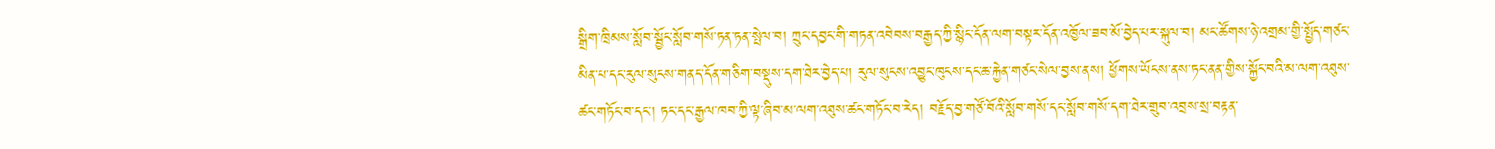སྒྲིག་ཁྲིམས་སློབ་སྦྱོང་སློབ་གསོ་ཏན་ཏན་སྤེལ་བ། ཀྲུང་དབྱང་གི་གཏན་འབེབས་བརྒྱད་ཀྱི་སྙིང་དོན་ལག་བསྟར་དོན་འཁྱོལ་ཟབ་མོ་བྱེད་པར་སྐུལ་བ། མང་ཚོགས་ཉེ་འགྲམ་གྱི་སྤྱོད་གཙང་མིན་པ་དང་རུལ་སུངས་གནད་དོན་གཅིག་བསྡུས་དག་ཐེར་བྱེད་པ། རུལ་སུངས་འབྱུང་ཁུངས་དང་ཆ་རྐྱེན་གཙང་སེལ་བྱས་ནས། ཕྱོགས་ཡོངས་ནས་ཏང་ནན་གྱིས་སྐྱོང་བའི་མ་ལག་འཐུས་ཚང་གཏོང་བ་དང་། ཏང་དང་རྒྱལ་ཁབ་ཀྱི་ལྟ་ཞིབ་མ་ལག་འཐུས་ཚང་གཏོང་བ་རེད། བརྗོད་བྱ་གཙོ་བོའི་སློབ་གསོ་དང་སློབ་གསོ་དག་ཐེར་གྲུབ་འབྲས་སྲ་བརྟན་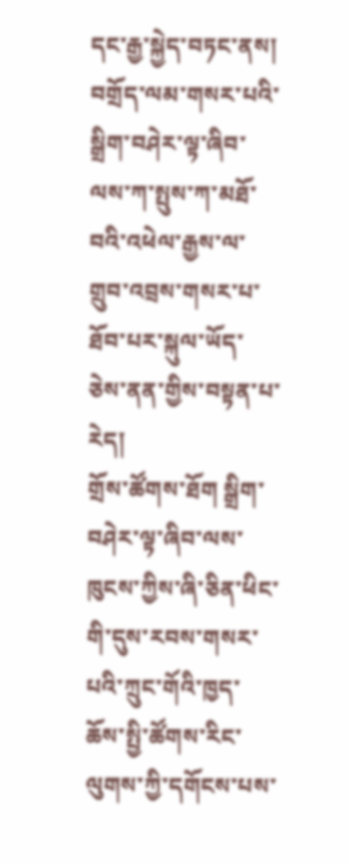དང་རྒྱ་སྐྱེད་བཏང་ནས། བགྲོད་ལམ་གསར་པའི་སྒྲིག་བཤེར་ལྟ་ཞིབ་ལས་ཀ་སྤུས་ཀ་མཐོ་བའི་འཕེལ་རྒྱས་ལ་གྲུབ་འབྲས་གསར་པ་ཐོབ་པར་སྐུལ་ཡོད་ཅེས་ནན་གྱིས་བསྟན་པ་རེད།
གྲོས་ཚོགས་ཐོག སྒྲིག་བཤེར་ལྟ་ཞིབ་ལས་ཁུངས་ཀྱིས་ཞི་ཅིན་ཕིང་གི་དུས་རབས་གསར་པའི་ཀྲུང་གོའི་ཁྱད་ཆོས་སྤྱི་ཚོགས་རིང་ལུགས་ཀྱི་དགོངས་པས་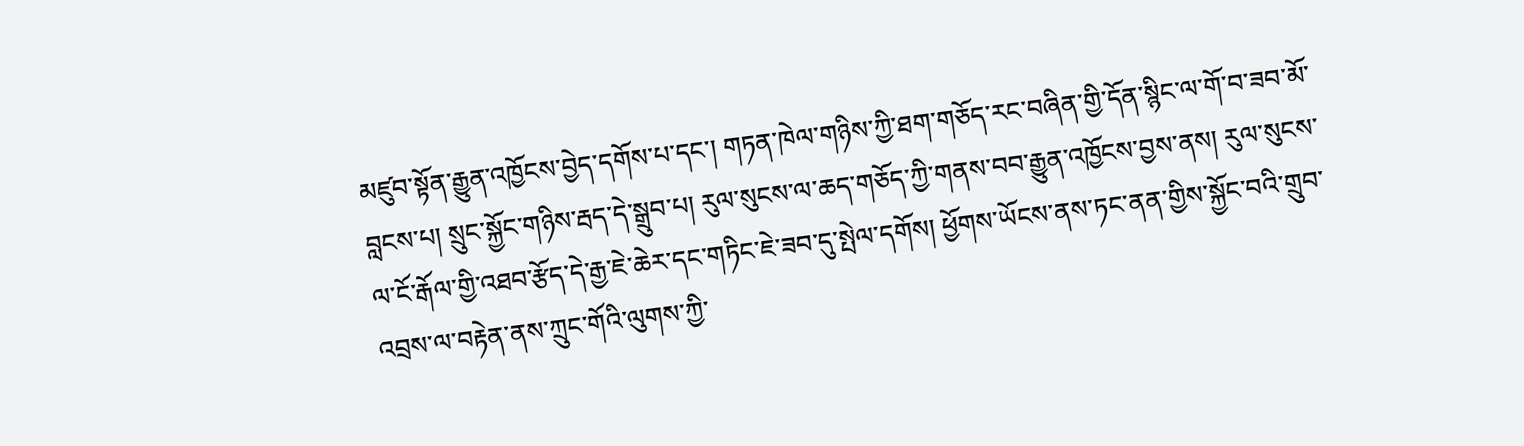མཛུབ་སྟོན་རྒྱུན་འཁྱོངས་བྱེད་དགོས་པ་དང་། གཏན་ཁེལ་གཉིས་ཀྱི་ཐག་གཅོད་རང་བཞིན་གྱི་དོན་སྙིང་ལ་གོ་བ་ཟབ་མོ་བླངས་པ། སྲུང་སྐྱོང་གཉིས་རྦད་དེ་སྒྲུབ་པ། རུལ་སུངས་ལ་ཆད་གཅོད་ཀྱི་གནས་བབ་རྒྱུན་འཁྱོངས་བྱས་ནས། རུལ་སུངས་ལ་ངོ་རྒོལ་གྱི་འཐབ་རྩོད་དེ་རྒྱ་ཇེ་ཆེར་དང་གཏིང་ཇེ་ཟབ་དུ་སྤེལ་དགོས། ཕྱོགས་ཡོངས་ནས་ཏང་ནན་གྱིས་སྐྱོང་བའི་གྲུབ་འབྲས་ལ་བརྟེན་ནས་ཀྲུང་གོའི་ལུགས་ཀྱི་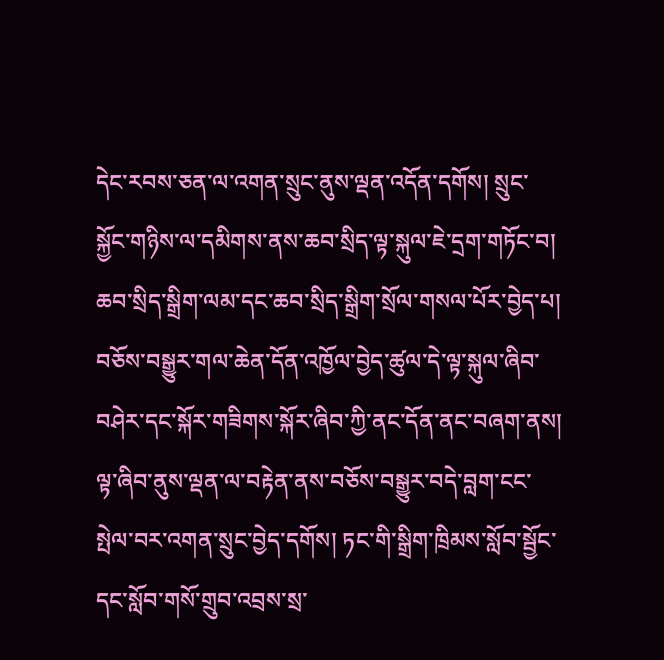དེང་རབས་ཅན་ལ་འགན་སྲུང་ནུས་ལྡན་འདོན་དགོས། སྲུང་སྐྱོང་གཉིས་ལ་དམིགས་ནས་ཆབ་སྲིད་ལྟ་སྐུལ་ཇེ་དྲག་གཏོང་བ། ཆབ་སྲིད་སྒྲིག་ལམ་དང་ཆབ་སྲིད་སྒྲིག་སྲོལ་གསལ་པོར་བྱེད་པ། བཅོས་བསྒྱུར་གལ་ཆེན་དོན་འཁྱོལ་བྱེད་ཚུལ་དེ་ལྟ་སྐུལ་ཞིབ་བཤེར་དང་སྐོར་གཟིགས་སྐོར་ཞིབ་ཀྱི་ནང་དོན་ནང་བཞག་ནས། ལྟ་ཞིབ་ནུས་ལྡན་ལ་བརྟེན་ནས་བཅོས་བསྒྱུར་བདེ་བླག་ངང་སྤེལ་བར་འགན་སྲུང་བྱེད་དགོས། ཏང་གི་སྒྲིག་ཁྲིམས་སློབ་སྦྱོང་དང་སློབ་གསོ་གྲུབ་འབྲས་སྲ་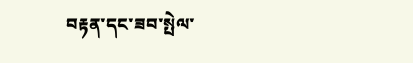བརྟན་དང་ཟབ་སྤེལ་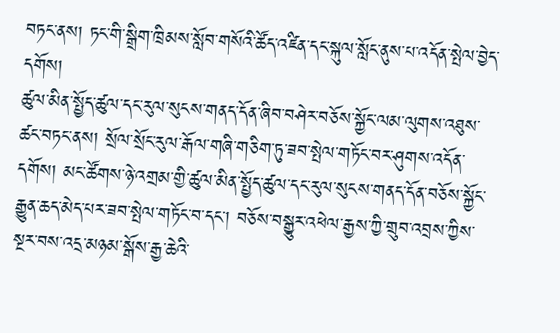བཏང་ནས། ཏང་གི་སྒྲིག་ཁྲིམས་སློབ་གསོའི་ཚོད་འཛིན་དང་སྐུལ་སློང་ནུས་པ་འདོན་སྤེལ་བྱེད་དགོས།
ཚུལ་མིན་སྤྱོད་ཚུལ་དང་རུལ་སུངས་གནད་དོན་ཞིབ་བཤེར་བཅོས་སྐྱོང་ལམ་ལུགས་འཐུས་ཚང་བཏང་ནས། སྲོལ་སྲོང་རུལ་རྒོལ་གཞི་གཅིག་ཏུ་ཟབ་སྤེལ་གཏོང་བར་ཤུགས་འདོན་དགོས། མང་ཚོགས་ཉེ་འགྲམ་གྱི་ཚུལ་མིན་སྤྱོད་ཚུལ་དང་རུལ་སུངས་གནད་དོན་བཅོས་སྐྱོང་རྒྱུན་ཆད་མེད་པར་ཟབ་སྤེལ་གཏོང་བ་དང་། བཅོས་བསྒྱུར་འཕེལ་རྒྱས་ཀྱི་གྲུབ་འབྲས་ཀྱིས་སྔར་བས་འདྲ་མཉམ་སྒོས་རྒྱ་ཆེའི་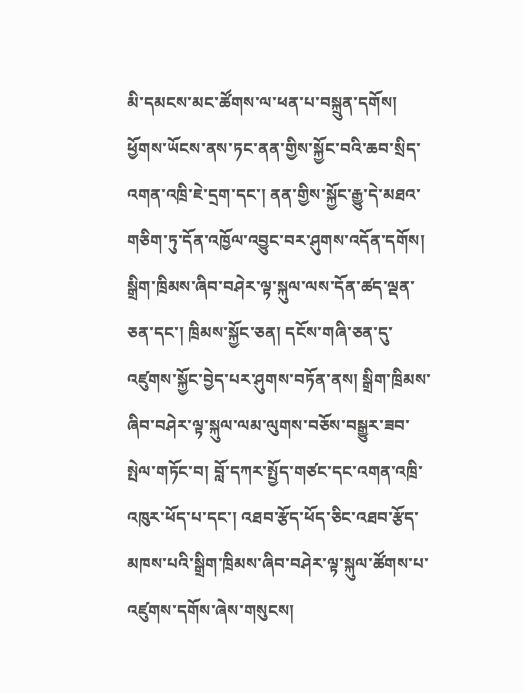མི་དམངས་མང་ཚོགས་ལ་ཕན་པ་བསྐྲུན་དགོས། ཕྱོགས་ཡོངས་ནས་ཏང་ནན་གྱིས་སྐྱོང་བའི་ཆབ་སྲིད་འགན་འཁྲི་ཇེ་དྲག་དང་། ནན་གྱིས་སྐྱོང་རྒྱུ་དེ་མཐའ་གཅིག་ཏུ་དོན་འཁྱོལ་འབྱུང་བར་ཤུགས་འདོན་དགོས། སྒྲིག་ཁྲིམས་ཞིབ་བཤེར་ལྟ་སྐུལ་ལས་དོན་ཚད་ལྡན་ཅན་དང་། ཁྲིམས་སྐྱོང་ཅན། དངོས་གཞི་ཅན་དུ་འཛུགས་སྐྱོང་བྱེད་པར་ཤུགས་བཏོན་ནས། སྒྲིག་ཁྲིམས་ཞིབ་བཤེར་ལྟ་སྐུལ་ལམ་ལུགས་བཅོས་བསྒྱུར་ཟབ་སྤེལ་གཏོང་བ། བློ་དཀར་སྤྱོད་གཙང་དང་འགན་འཁྲི་འཁུར་ཕོད་པ་དང་། འཐབ་རྩོད་ཕོད་ཅིང་འཐབ་རྩོད་མཁས་པའི་སྒྲིག་ཁྲིམས་ཞིབ་བཤེར་ལྟ་སྐུལ་ཚོགས་པ་འཛུགས་དགོས་ཞེས་གསུངས།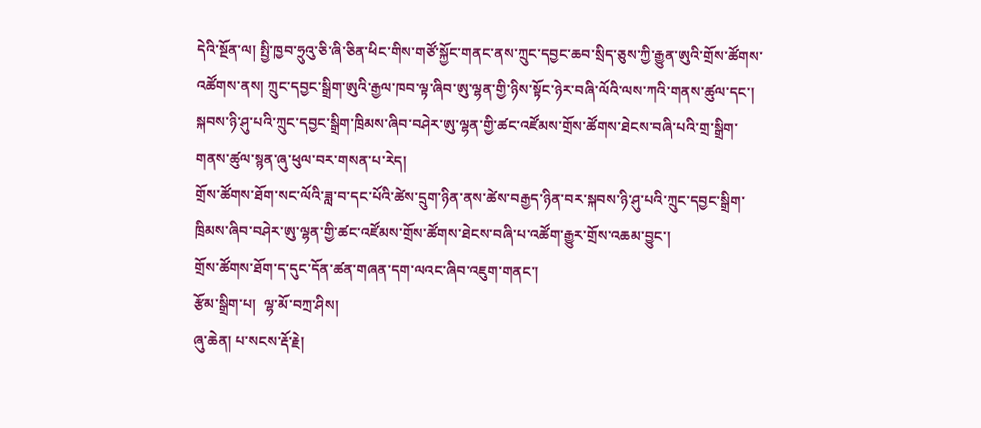དེའི་སྔོན་ལ། སྤྱི་ཁྱབ་ཧྲུའུ་ཅི་ཞི་ཅིན་ཕིང་གིས་གཙོ་སྐྱོང་གནང་ནས་ཀྲུང་དབྱང་ཆབ་སྲིད་ཅུས་ཀྱི་རྒྱུན་ཨུའི་གྲོས་ཚོགས་འཚོགས་ནས། ཀྲུང་དབྱང་སྒྲིག་ཨུའི་རྒྱལ་ཁབ་ལྟ་ཞིབ་ཨུ་ལྷན་གྱི་ཉིས་སྟོང་ཉེར་བཞི་ལོའི་ལས་ཀའི་གནས་ཚུལ་དང་། སྐབས་ཉི་ཤུ་པའི་ཀྲུང་དབྱང་སྒྲིག་ཁྲིམས་ཞིབ་བཤེར་ཨུ་ལྷན་གྱི་ཚང་འཛོམས་གྲོས་ཚོགས་ཐེངས་བཞི་པའི་གྲ་སྒྲིག་གནས་ཚུལ་སྙན་ཞུ་ཕུལ་བར་གསན་པ་རེད།
གྲོས་ཚོགས་ཐོག་སང་ལོའི་ཟླ་བ་དང་པོའི་ཚེས་དྲུག་ཉིན་ནས་ཚེས་བརྒྱད་ཉིན་བར་སྐབས་ཉི་ཤུ་པའི་ཀྲུང་དབྱང་སྒྲིག་ཁྲིམས་ཞིབ་བཤེར་ཨུ་ལྷན་གྱི་ཚང་འཛོམས་གྲོས་ཚོགས་ཐེངས་བཞི་པ་འཚོག་རྒྱུར་གྲོས་འཆམ་བྱུང་།
གྲོས་ཚོགས་ཐོག་ད་དུང་དོན་ཚན་གཞན་དག་ལའང་ཞིབ་འཇུག་གནང་།
རྩོམ་སྒྲིག་པ།  ལྷ་མོ་བཀྲ་ཤིས།
ཞུ་ཆེན། པ་སངས་རྡོ་རྗེ།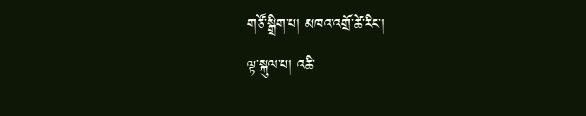གཙོ་སྒྲིག་པ། མཁའ་འགྲོ་ཚེ་རིང་།
ལྟ་སྐུལ་པ། འཆི་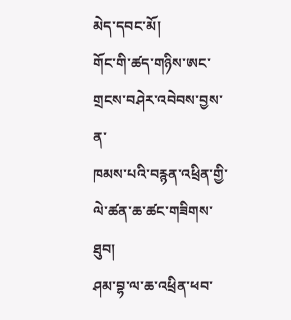མེད་དབང་མོ།
གོང་གི་ཚད་གཉིས་ཨང་གྲངས་བཤེར་འབེབས་བྱས་ན་
ཁམས་པའི་བརྙན་འཕྲིན་གྱི་ལེ་ཚན་ཆ་ཚང་གཟིགས་ཐུབ།
ཤམ་བྷ་ལ་ཆ་འཕྲིན་ཕབ་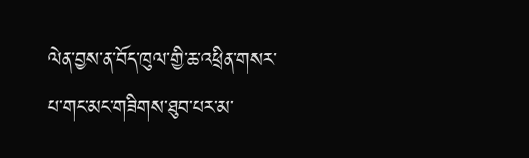ལེན་བྱས་ན་བོད་ཁུལ་གྱི་ཆ་འཕྲིན་གསར་པ་གང་མང་གཟིགས་ཐུབ་པར་མ་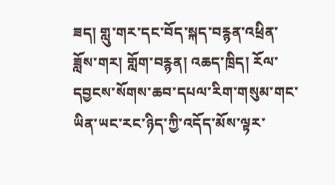ཟད། གླུ་གར་དང་བོད་སྐད་བརྙན་འཕྲིན་ཟློས་གར། གློག་བརྙན། འཆད་ཁྲིད། རོལ་དབྱངས་སོགས་ཆབ་དཔལ་རིག་གསུམ་གང་ཡིན་ཡང་རང་ཉིད་ཀྱི་འདོད་མོས་ལྟར་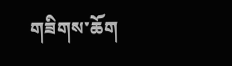གཟིགས་ཆོག